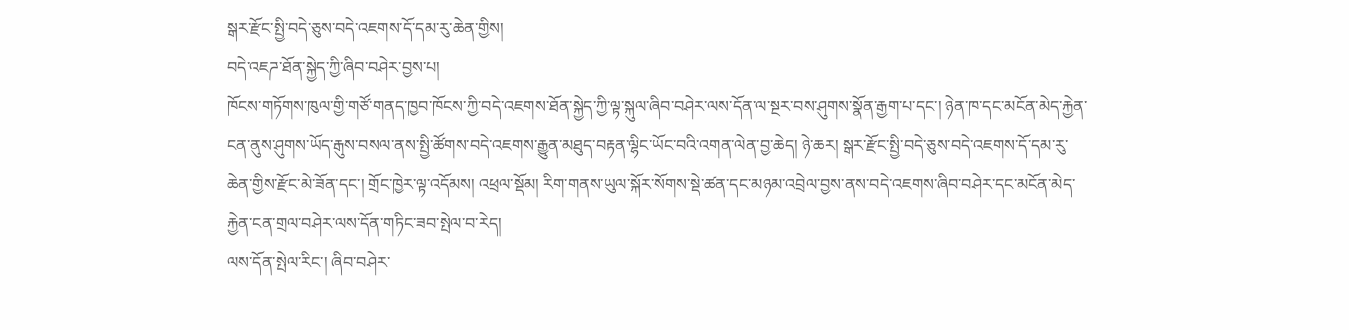སྒར་རྫོང་སྤྱི་བདེ་ཅུས་བདེ་འཇགས་དོ་དམ་རུ་ཆེན་གྱིས།
བདེ་འཇཌ་ཐོན་སྐྱེད་ཀྱི་ཞིབ་བཤེར་བྱས་པ།
ཁོངས་གཏོགས་ཁུལ་གྱི་གཙོ་གནད་ཁྱབ་ཁོངས་ཀྱི་བདེ་འཇགས་ཐོན་སྐྱེད་ཀྱི་ལྟ་སྐུལ་ཞིབ་བཤེར་ལས་དོན་ལ་སྔར་བས་ཤུགས་སྣོན་རྒྱག་པ་དང་། ཉེན་ཁ་དང་མངོན་མེད་རྐྱེན་ངན་ནུས་ཤུགས་ཡོད་རྒུས་བསལ་ནས་སྤྱི་ཚོགས་བདེ་འཇགས་རྒྱུན་མཐུད་བརྟན་ལྷིང་ཡོང་བའི་འགན་ལེན་བྱ་ཆེད། ཉེ་ཆར། སྒར་རྫོང་སྤྱི་བདེ་ཅུས་བདེ་འཇགས་དོ་དམ་རུ་ཆེན་གྱིས་རྫོང་མེ་ཟོན་དང་། གྲོང་ཁྱེར་ལྟ་འདོམས། འཕྲལ་སྡོམ། རིག་གནས་ཡུལ་སྐོར་སོགས་སྡེ་ཚན་དང་མཉམ་འབྲེལ་བྱས་ནས་བདེ་འཇགས་ཞིབ་བཤེར་དང་མངོན་མེད་རྐྱེན་ངན་གྲལ་བཤེར་ལས་དོན་གཏིང་ཟབ་སྤེལ་བ་རེད།
ལས་དོན་སྤེལ་རིང་། ཞིབ་བཤེར་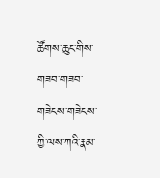ཚོགས་ཆུང་གིས་གཟབ་གཟབ་གཟེངས་གཟེངས་ཀྱི་ལས་ཀའི་རྣམ་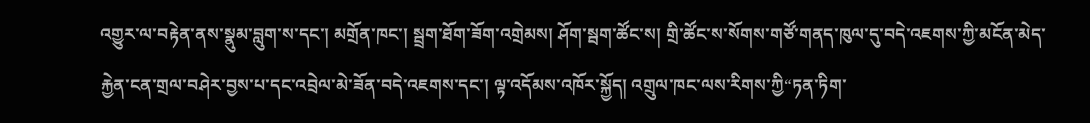འགྱུར་ལ་བརྟེན་ནས་སྣུམ་བླུག་ས་དང་། མགྲོན་ཁང་། སྦྲག་ཐོག་ཟོག་འགྲེམས། ཤོག་སྦག་ཚོང་ས། གྲི་ཚོང་ས་སོགས་གཙོ་གནད་ཁུལ་དུ་བདེ་འཇགས་ཀྱི་མངོན་མེད་རྐྱེན་ངན་གྲལ་བཤེར་བྱས་པ་དང་འབྲེལ་མེ་ཟོན་བདེ་འཇགས་དང་། ལྟ་འདོམས་འཁོར་སྐྱོད། འགྲུལ་ཁང་ལས་རིགས་ཀྱི“ཏན་ཏིག་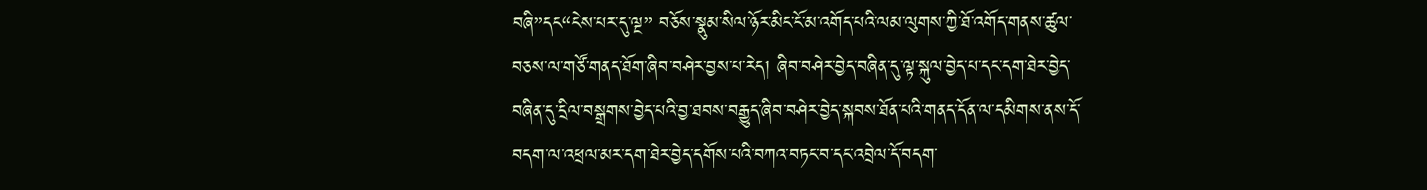བཞི”དང“ངེས་པར་དུ་ལྔ” བཅོས་སྣུམ་སིལ་ཉོར་མིང་ངོ་མ་འགོད་པའི་ལམ་ལུགས་ཀྱི་ཐོ་འགོད་གནས་ཚུལ་བཅས་ལ་གཙོ་གནད་ཐོག་ཞིབ་བཤེར་བྱས་པ་རེད། ཞིབ་བཤེར་བྱེད་བཞིན་དུ་ལྟ་སྐུལ་བྱེད་པ་དང་དག་ཐེར་བྱེད་བཞིན་དུ་དྲིལ་བསྒྲགས་བྱེད་པའི་བྱ་ཐབས་བརྒྱུད་ཞིབ་བཤེར་བྱེད་སྐབས་ཐོན་པའི་གནད་དོན་ལ་དམིགས་ནས་དོ་བདག་ལ་འཕྲལ་མར་དག་ཐེར་བྱེད་དགོས་པའི་བཀའ་བཏང་བ་དང་འབྲེལ་དོ་བདག་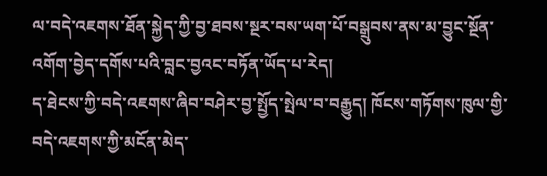ལ་བདེ་འཇགས་ཐོན་སྐྱེད་ཀྱི་བྱ་ཐབས་སྔར་བས་ཡག་པོ་བསྒྲུབས་ནས་མ་བྱུང་སྔོན་འགོག་བྱེད་དགོས་པའི་བླང་བྱའང་བཏོན་ཡོད་པ་རེད།
ད་ཐེངས་ཀྱི་བདེ་འཇགས་ཞིབ་བཤེར་བྱ་སྤྱོད་སྤེལ་བ་བརྒྱུད། ཁོངས་གཏོགས་ཁུལ་གྱི་བདེ་འཇགས་ཀྱི་མངོན་མེད་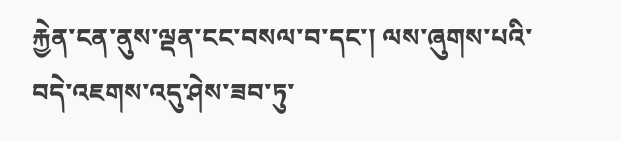རྐྱེན་ངན་ནུས་ལྡན་ངང་བསལ་བ་དང་། ལས་ཞུགས་པའི་བདེ་འཇགས་འདུ་ཤེས་ཟབ་ཏུ་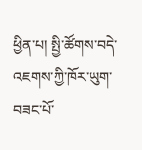ཕྱིན་པ། སྤྱི་ཚོགས་བདེ་འཇགས་ཀྱི་ཁོར་ཡུག་བཟང་པོ་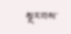སྔར་བས་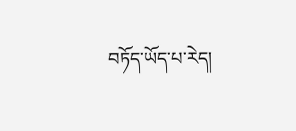བཏོད་ཡོད་པ་རེད།